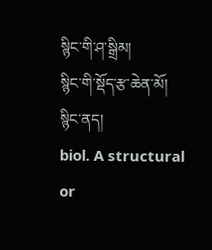སྙིང་གི་ཤ་སྒྲིམ།
སྙིང་གི་སྡོད་རྩ་ཆེན་མོ།
སྙིང་ནད།
biol. A structural or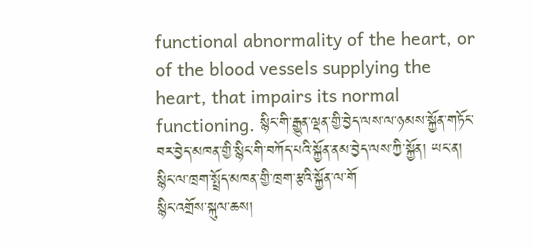functional abnormality of the heart, or of the blood vessels supplying the heart, that impairs its normal functioning. སྙིང་གི་རྒྱུན་ལྡན་གྱི་བྱེད་ལས་ལ་ཉམས་སྐྱོན་གཏོང་བར་བྱེད་མཁན་གྱི་སྙིང་གི་བཀོད་པའི་སྐྱོན་ནམ་བྱེད་ལས་ཀྱི་སྐྱོན། ཡང་ན། སྙིང་ལ་ཁྲག་སྤྲོད་མཁན་གྱི་ཁྲག་རྩའི་སྐྱོན་ལ་གོ
སྙིང་འགྲོས་སྐུལ་ཆས།